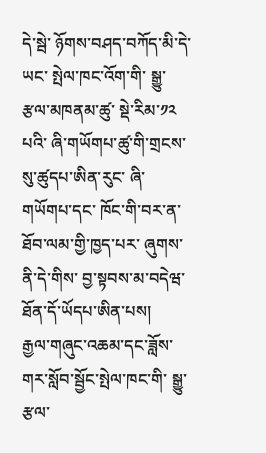དེ་སྦེ་ ཉོགས་བཤད་བཀོད་མི་དེ་ཡང་ སྤེལ་ཁང་འོག་གི་ སྒྱུ་རྩལ་མཁནམ་ཚུ་ སྡེ་རིམ་༡༢ པའི་ ཞི་གཡོགཔ་ཚུ་གི་གྲངས་སུ་ཚུདཔ་ཨིན་རུང་ ཞི་གཡོགཔ་དང་ ཁོང་གི་བར་ན་ ཐོབ་ལམ་གྱི་ཁྱད་པར་ ཞུགས་ནི་དེ་གིས་ བྱ་སྟབས་མ་བདེཝ་ཐོན་དོ་ཡོདཔ་ཨིན་པས།
རྒྱལ་གཞུང་འཆམ་དང་ཟློས་གར་སློབ་སྦྱོང་སྤེལ་ཁང་གི་ སྒྱུ་རྩལ་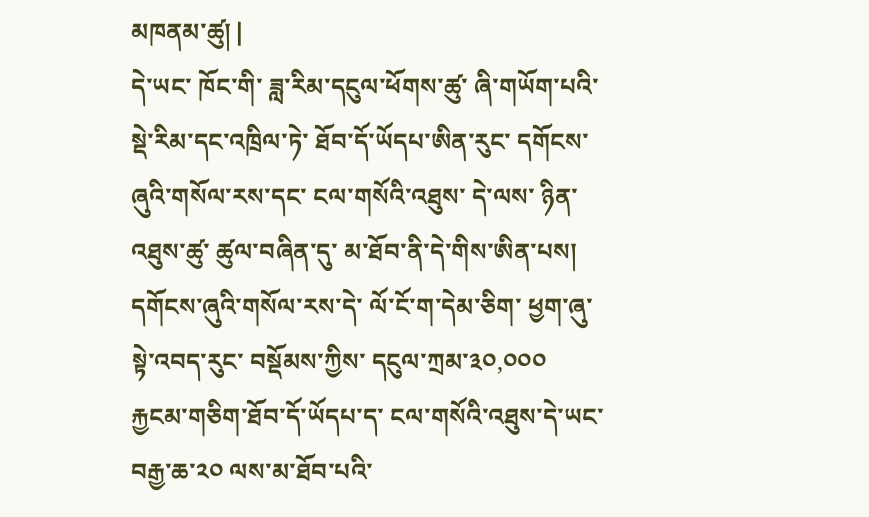མཁནམ་ཚུ། |
དེ་ཡང་ ཁོང་གི་ ཟླ་རིམ་དངུལ་ཕོགས་ཚུ་ ཞི་གཡོག་པའི་སྡེ་རིམ་དང་འཁྲིལ་ཏེ་ ཐོབ་དོ་ཡོདཔ་ཨིན་རུང་ དགོངས་ཞུའི་གསོལ་རས་དང་ ངལ་གསོའི་འཐུས་ དེ་ལས་ ཉིན་འཐུས་ཚུ་ ཚུལ་བཞིན་དུ་ མ་ཐོབ་ནི་དེ་གིས་ཨིན་པས།
དགོངས་ཞུའི་གསོལ་རས་དེ་ ལོ་ངོ་ག་དེམ་ཅིག་ ཕྱག་ཞུ་སྟེ་འབད་རུང་ བསྡོམས་ཀྱིས་ དངུལ་ཀྲམ་༣༠,༠༠༠ རྐྱངམ་གཅིག་ཐོབ་དོ་ཡོདཔ་ད་ ངལ་གསོའི་འཐུས་དེ་ཡང་ བརྒྱ་ཆ་༢༠ ལས་མ་ཐོབ་པའི་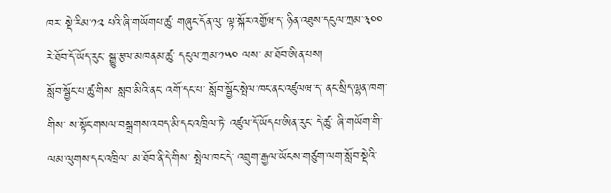ཁར་ སྡེ་རིམ་༡༢ པའི་ཞི་གཡོགཔ་ཚུ་ གཞུང་དོན་ལུ་ ལྟ་སྐོར་འགྱོཝ་ད་ ཉིན་འཐུས་དངུལ་ཀྲམ་༣༠༠ རེ་ཐོབ་དོ་ཡོད་རུང་ སྒྱུ་རྩལ་མཁནམ་ཚུ་ དངུལ་ཀྲམ་༡༥༠ ལས་ མ་ཐོབ་ཨིན་པས།
སློབ་སྦྱོང་པ་ཚུ་གིས་ སླབ་མིའི་ནང་ འགོ་དང་པ་ སློབ་སྦྱོང་སྤེལ་ཁང་ནང་འཛུལཝ་ད་ ནང་སྲིད་ལྷན་ཁག་གིས་ ས་སྟོང་གསལ་བསྒྲགས་འབད་མི་དང་འཁྲིལ་ཏེ་ འཛུལ་དོ་ཡོདཔ་ཨིན་རུང་ དེ་ཚུ་ ཞི་གཡོག་གི་ལམ་ལུགས་དང་འཁྲིལ་ མ་ཐོབ་ནི་དེ་གིས་ སྤེལ་ཁང་དེ་ འབྲུག་རྒྱལ་ཡོངས་གཙུག་ལག་སློབ་སྡེའི་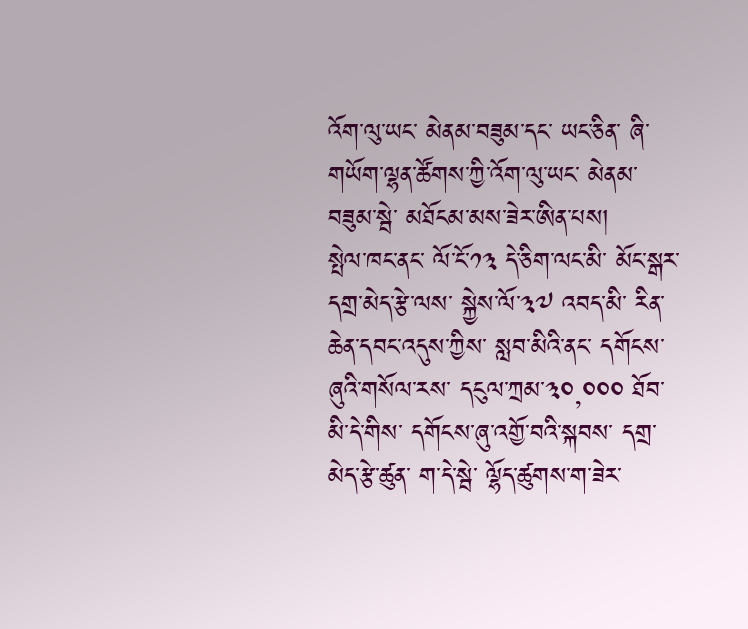འོག་ལུ་ཡང་ མེནམ་བཟུམ་དང་ ཡང་ཅིན་ ཞི་གཡོག་ལྷན་ཚོགས་ཀྱི་འོག་ལུ་ཡང་ མེནམ་བཟུམ་སྦེ་ མཐོངམ་མས་ཟེར་ཨིན་པས།
སྤེལ་ཁང་ནང་ ལོ་ངོ་༡༣ དེ་ཅིག་ལང་མི་ མོང་སྒར་དགྲ་མེད་རྩེ་ལས་ སྐྱེས་ལོ་༣༧ འབད་མི་ རིན་ཆེན་དབང་འདུས་ཀྱིས་ སླབ་མིའི་ནང་ དགོངས་ཞུའི་གསོལ་རས་ དངུལ་ཀྲམ་༣༠,༠༠༠ ཐོབ་མི་དེ་གིས་ དགོངས་ཞུ་འགྱོ་བའི་སྐབས་ དགྲ་མེད་རྩེ་ཚུན་ ག་དེ་སྦེ་ ལྷོད་ཚུགས་ག་ཟེར་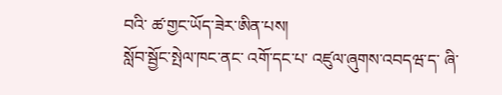བའི་ ཚ་གྱང་ཡོད་ཟེར་ཨིན་པས།
སློབ་སྦྱོང་སྤེལ་ཁང་ནང་ འགོ་དང་པ་ འཛུལ་ཞུགས་འབདཝ་ད་ ཞི་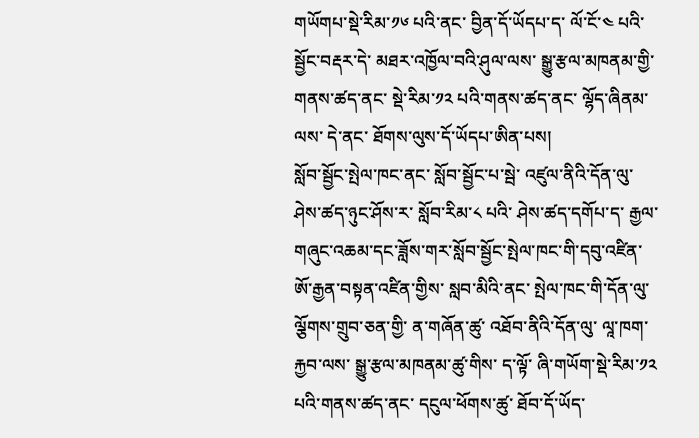གཡོགཔ་སྡེ་རིམ་༡༦ པའི་ནང་ བྱིན་དོ་ཡོདཔ་ད་ ལོ་ངོ་༤ པའི་སྦྱོང་བརྡར་དེ་ མཐར་འཁྱོལ་བའི་ཤུལ་ལས་ སྒྱུ་རྩལ་མཁནམ་གྱི་གནས་ཚད་ནང་ སྡེ་རིམ་༡༢ པའི་གནས་ཚད་ནང་ ལྷོད་ཞིནམ་ལས་ དེ་ནང་ ཐོགས་ལུས་དོ་ཡོདཔ་ཨིན་པས།
སློབ་སྦྱོང་སྤེལ་ཁང་ནང་ སློབ་སྦྱོང་པ་སྦེ་ འཛུལ་ནིའི་དོན་ལུ་ ཤེས་ཚད་ཉུང་ཤོས་ར་ སློབ་རིམ་༨ པའི་ ཤེས་ཚད་དགོཔ་ད་ རྒྱལ་གཞུང་འཆམ་དང་ཟློས་གར་སློབ་སྦྱོང་སྤེལ་ཁང་གི་དབུ་འཛིན་ ཨོ་རྒྱན་བསྟན་འཛིན་གྱིས་ སླབ་མིའི་ནང་ སྤེལ་ཁང་གི་དོན་ལུ་ ལྕོགས་གྲུབ་ཅན་གྱི་ ན་གཞོན་ཚུ་ འཐོབ་ནིའི་དོན་ལུ་ ལཱ་ཁག་རྐྱབ་ལས་ སྒྱུ་རྩལ་མཁནམ་ཚུ་གིས་ ད་ལྟོ་ ཞི་གཡོག་སྡེ་རིམ་༡༢ པའི་གནས་ཚད་ནང་ དངུལ་ཕོགས་ཚུ་ ཐོབ་དོ་ཡོད་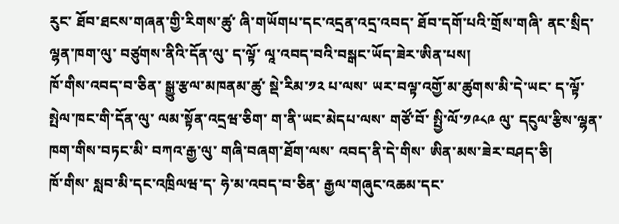རུང་ ཐོབ་ཐངས་གཞན་གྱི་རིགས་ཚུ་ ཞི་གཡོགཔ་དང་འདྲན་འདྲ་འབད་ ཐོབ་དགོ་པའི་གྲོས་གཞི་ ནང་སྲིད་ལྷན་ཁག་ལུ་ བཙུགས་ནིའི་དོན་ལུ་ ད་ལྟོ་ ལཱ་འབད་བའི་བསྒང་ཡོད་ཟེར་ཨིན་པས།
ཁོ་གིས་འབད་བ་ཅིན་ སྒྱུ་རྩལ་མཁནམ་ཚུ་ སྡེ་རིམ་༡༢ པ་ལས་ ཡར་བལྟ་འགྱོ་མ་ཚུགས་མི་དེ་ཡང་ ད་ལྟོ་ སྤེལ་ཁང་གི་དོན་ལུ་ ལམ་སྟོན་འདྲཝ་ཅིག་ ག་ནི་ཡང་མེདཔ་ལས་ གཙོ་བོ་ སྤྱི་ལོ་༡༩༨༩ ལུ་ དངུལ་རྩིས་ལྷན་ཁག་གིས་བཏང་མི་ བཀའ་རྒྱ་ལུ་ གཞི་བཞག་ཐོག་ལས་ འབད་ནི་དེ་གིས་ ཨིན་མས་ཟེར་བཤད་ཅི།
ཁོ་གིས་ སླབ་མི་དང་འཁྲིལཝ་ད་ ཧེ་མ་འབད་བ་ཅིན་ རྒྱལ་གཞུང་འཆམ་དང་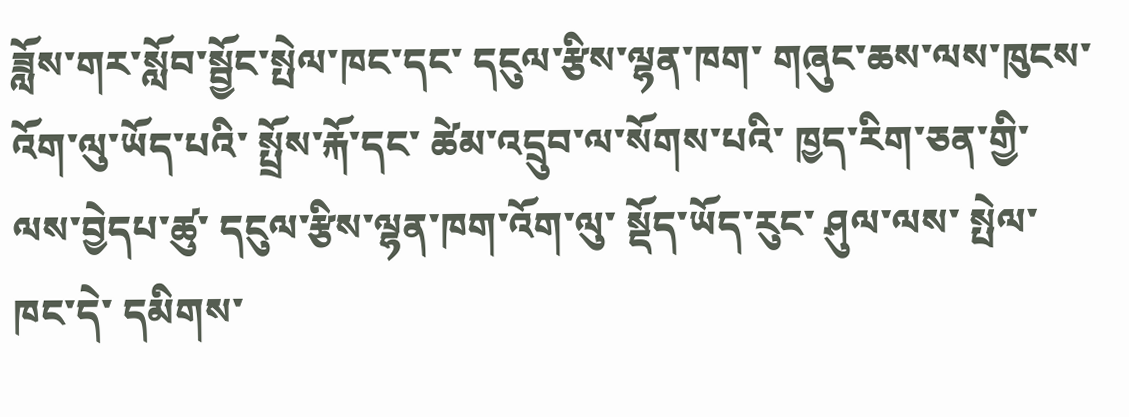ཟློས་གར་སློབ་སྦྱོང་སྤེལ་ཁང་དང་ དངུལ་རྩིས་ལྷན་ཁག་ གཞུང་ཆས་ལས་ཁུངས་འོག་ལུ་ཡོད་པའི་ སྤྲོས་རྐོ་དང་ ཚེམ་འདྲུབ་ལ་སོགས་པའི་ ཁྱད་རིག་ཅན་གྱི་ ལས་བྱེདཔ་ཚུ་ དངུལ་རྩིས་ལྷན་ཁག་འོག་ལུ་ སྡོད་ཡོད་རུང་ ཤུལ་ལས་ སྤེལ་ཁང་དེ་ དམིགས་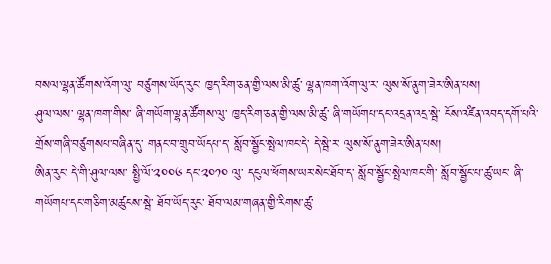བསལ་ལྷན་ཚོགས་འོག་ལུ་ བཙུགས་ཡོད་རུང་ ཁྱད་རིག་ཅན་གྱི་ལས་མི་ཚུ་ ལྷན་ཁག་འོག་ལུ་ར་ ལུས་སོ་ནུག་ཟེར་ཨིན་པས།
ཤུལ་ལས་ ལྷན་ཁག་གིས་ ཞི་གཡོག་ལྷན་ཚོགས་ལུ་ ཁྱད་རིག་ཅན་གྱི་ལས་མི་ཚུ་ ཞི་གཡོགཔ་དང་འདྲན་འདྲ་སྦེ་ ངོས་འཛིན་འབད་དགོ་པའི་ གྲོས་གཞི་བཙུགསཔ་བཞིན་དུ་ གནང་བ་གྲུབ་ཡོདཔ་ད་ སློབ་སྦྱོང་སྤེལ་ཁང་དེ་ དེ་སྦེ་ར་ ལུས་སོ་ནུག་ཟེར་ཨིན་པས།
ཨིན་རུང་ དེ་གི་ཤུལ་ལས་ སྤྱི་ལོ་༢༠༠༦ དང་༢༠༡༠ ལུ་ དངུལ་ཕོགས་ཡར་སེང་ཐོབ་ད་ སློབ་སྦྱོང་སྤེལ་ཁང་གི་ སློབ་སྦྱོང་པ་ཚུ་ཡང་ ཞི་གཡོགཔ་དང་གཅིག་མཚུངས་སྦེ་ ཐོབ་ཡོད་རུང་ ཐོབ་ལམ་གཞན་གྱི་རིགས་ཚུ་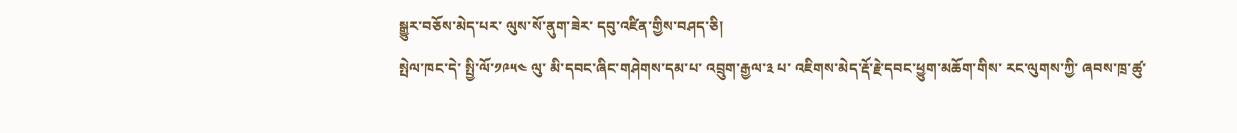སྒྱུར་བཅོས་མེད་པར་ ལུས་སོ་ནུག་ཟེར་ དབུ་འཛིན་གྱིས་བཤད་ཅི།
སྤེལ་ཁང་དེ་ སྤྱི་ལོ་༡༩༥༤ ལུ་ མི་དབང་ཞིང་གཤེགས་དམ་པ་ འབྲུག་རྒྱལ་༣ པ་ འཇིགས་མེད་རྡོ་རྗེ་དབང་ཕྱུག་མཆོག་གིས་ རང་ལུགས་ཀྱི་ ཞབས་ཁྲ་ཚུ་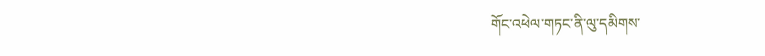གོང་འཕེལ་གཏང་ནི་ལུ་དམིགས་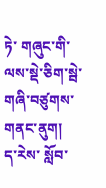ཏེ་ གཞུང་གི་ལས་སྡེ་ཅིག་སྦེ་ གཞི་བཙུགས་གནང་ནུག།
ད་རེས་ སློབ་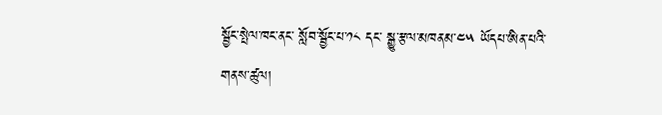སྦྱོང་སྤེལ་ཁང་ནང་ སློབ་སྦྱོང་པ་༡༨ དང་ སྒྱུ་རྩལ་མཁནམ་༤༥ ཡོདཔ་ཨིན་པའི་གནས་ཚུལ།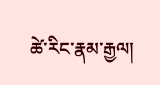ཚེ་རིང་རྣམ་རྒྱལ།